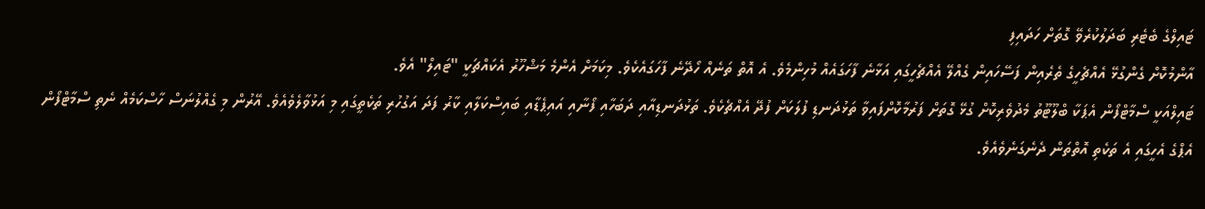ޓައިލްގެ ބެޓެރި ބަދަލުކުރެވޭ ގޮތަށް ހަދައިފި
އާންމުކޮށް ގެންގުޅޭ އެއްޗެހީގެ ތެރެއިން ފަސޭހައިން ގެއްލޭ އެއްޗެހީގައި އަޅާނެ ފާހަގައެއް މުހިންމެވެ. އެ އޮތް ތަނެއް ހޯދޭނެ ފާހަގައެކެވެ. މިކަމަށް އެންމެ މަޝްހޫރު އެކައްޗަކީ "ޓައިލް" އެވެ.
ޓައިލްއަކީ ސްމާޓްފޯން އެޕަކާ ބްލޫޓޫތު މެދުވެރިކޮށް ގުޅޭ ގޮތަށް ފަރުމާކޮށްފައިވާ ތަޅުދަނޑި ފުލަކަށް ފުދޭ އެއްޗެކެވެ. ތަޅުދަނޑިއާއި ދަބަހާއި ފޯނާއި އައިޕެޑާއި ބައިސްކަލާއި ކާރު ފަދަ އަގުހުރި ތަކެތީގައި މި އަޅުވާލެވެއެވެ. އޭރުން މި ގެއްލުނަސް ހާސްކަމެއް ނެތި ސްމާޓްފޯން އެޕްގެ އެހީގައި އެ ތަކެތި އޮތްތަން ދެނެގަނެވެއެވެ.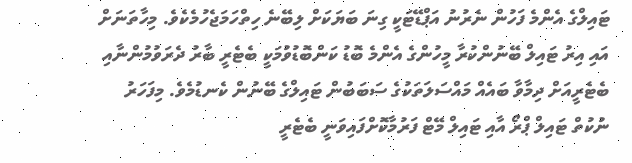ޓައިލްގެ އެންމެ ފަހުން ނެރުނު އަޕްޑޭޓަކީ ގިނަ ބަޔަކަށް ލިބޭނެ ހިތްހަމަޖެހުމެކެވެ. މިހާތަނަށް އައި އިރު ޓައިލް ބޭނުންކުރާ މީހުންގެ އެންމެ ބޮޑު ކަންބޮޑުވުމަކީ ބެޓެރީ ބާރު ދެރަވުމުންނާއި ބެޓެރީއަށް ދިމާވާ ބައެއް މައްސަލަތަކުގެ ސަބަބުން ޓައިލްގެ ބޭނުން ކެނޑުމެވެ. މިފަހަރު ނުކުތް ޓައިލް ޕްރޯ އާއި ޓައިލް މޭޓް ފަރުމާކޮށްފައިވަނީ ބެޓެރީ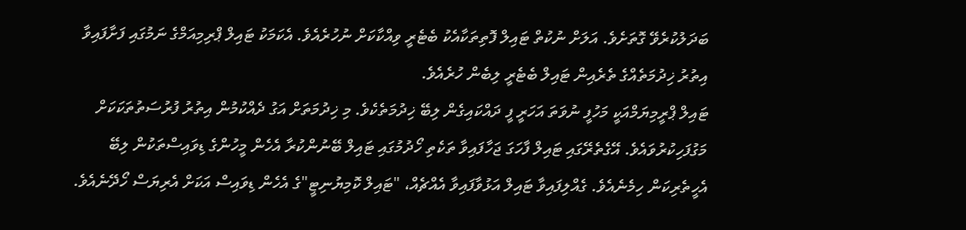ބަދަލުކުރެވޭ ގޮތަށެވެ. އަލަށް ނުކުތް ޓައިލް ފޮތިތަކާއެކު ބެޓެރީ ވިއްކާކަށް ނުހުރެއެވެ. އެކަމަކު ޓައިލް ޕްރިމިއަމްގެ ނަމުގައި ފަށާފައިވާ އިތުރު ޚިދުމަތެއްގެ ތެރެއިން ޓައިލް ބެޓެރީ ލިބެން ހުރެއެވެ.
ޓައިލް ޕްރީމިޔަމްއަކީ މަހުފީ ނުވަތަ އަހަރީ ފީ ދައްކައިގެން ލިބޭ ޚިދުމަތެކެވެ. މި ޚިދުމަތަށް އަގު ދެއްކުމުން އިތުރު ފުރުސަތުތަކަކަށް މަގުފަހިކުރުވައެވެ. އޭގެތެރޭގައި ޓައިލް ފާހަގަ ޖަހާފައިވާ ތަކެތި ހޯދުމުގައި ޓައިލް ބޭނުންކުރާ އެހެން މީހުންގެ ޑިވައިސްތަކުން ލިބޭ އެހީތެރިކަން ހިމެނެއެވެ. ގެއްލިފައިވާ ޓައިލް އަޅުވާފައިވާ އެއްޗެއް، "ޓައިލް ކޮމިޔުނިޓީ"ގެ އެހެން ޑިވައިސް އަކަށް އެރިޔަސް ހޯދޭނެއެވެ.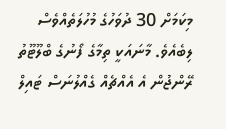މިކަމަށް 30 ދުވަހުގެ މުހުލަތެއްވެސް ލިބެއެވެ. މާނައަކީ ތިމާގެ ފޯނުގެ ބްލޫޓޫތު ރޭންޖުން އެ އެއްޗެއް ގެއްލުނަސް ޓައިލް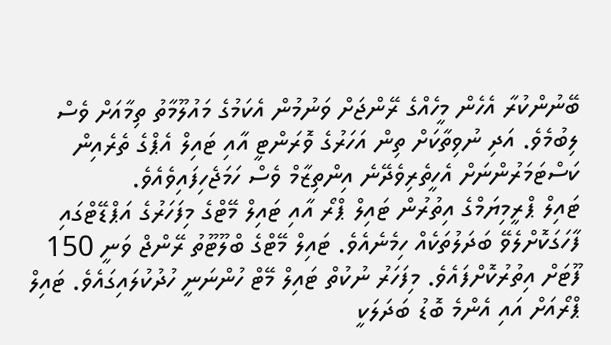ބޭނުންކުރާ އެހެން މީހެއްގެ ރޭންޖަށް ވަނުމުން އެކަމުގެ މައުލޫމާތު ތިމާއަށް ވެސް ލިބުމެވެ. އަދި ނުވިތާކަށް ތިން އަހަރުގެ ވޮރަންޓީ އާއި ޓައިލް އެޕްގެ ތެރެއިން ކަސްޓަމަރުންނަށް އެހީތެރިވެދޭނެ އިންތިޒާމް ވެސް ހަމަޖެހިފައިވެއެވެ.
ޓައިލް ޕްރީމިޔަމްގެ އިތުރުން ޓައިލް ޕްރޯ އާއި ޓައިލް މޭޓްގެ މިފަހަރުގެ އަޕްޑޭޓްގައި ފާހަގަކޮށްލެވޭ ބަދަލުތަކެއް ހިމެނެއެވެ. ޓައިލް މޭޓްގެ ބްލޫޓޫތު ރޭންޖް ވަނީ 150 ފޫޓަށް އިތުރުކޮށްފައެވެ. މިފަހަރު ނުކުތް ޓައިލް މޭޓް ހުންނަނީ ހުދުކުލައިގައެވެ. ޓައިލް ޕްރޯއަށް އައި އެންމެ ބޮޑު ބަދަލަކީ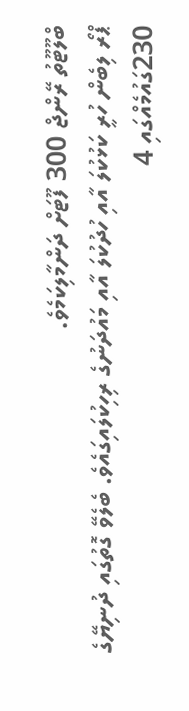ބްލޫޓޫތު ރޭންޖް 300 ފޫޓަށް ދަންމާލިކަމެވެ.
ޕްރޯ ލިބެން ހުރީ ކަޅުކުލަ އާއި ހުދުކުލަ އާއި މައުދަނުގެ ރިހިކުލައިގައެވެ. ބެލެވޭ ގޮތުގައި ދުނިޔޭގެ 230ގައުމެއްގައި 4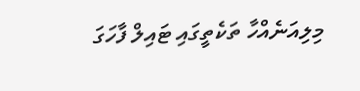މިލިއަނެއްހާ ތަކެތީގައި ޓައިލް ފާހަގަ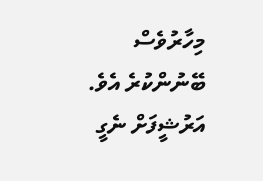މިހާރުވެސް ބޭނުންކުރެ އެވެ.
އަރުޝީފަށް ނެގީ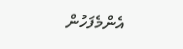އެންމެފަހުން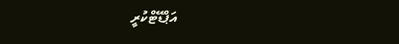އަޕްޑޭޓްކުރީ